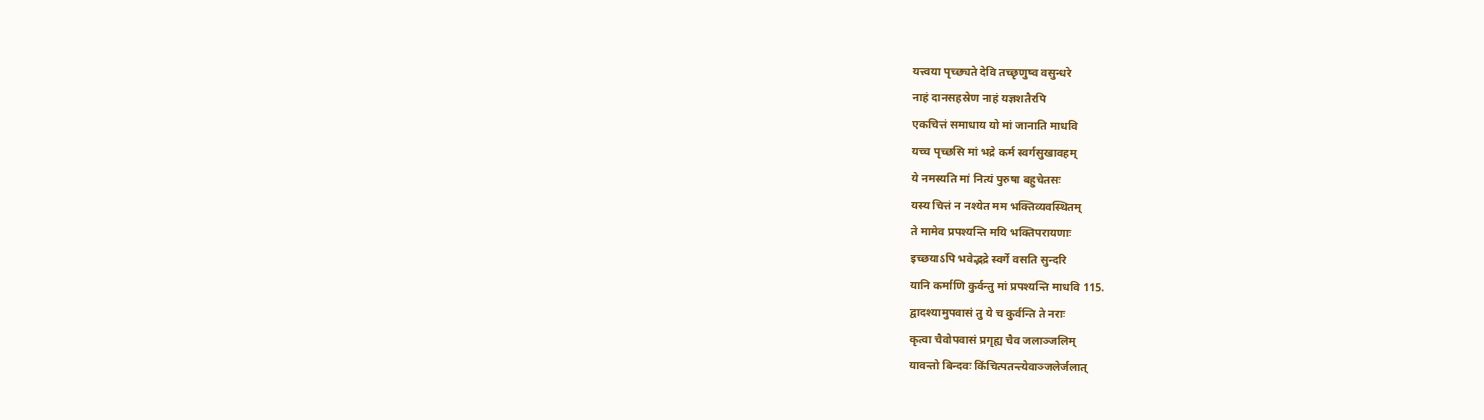यत्त्वया पृच्छ्यते देवि तच्छृणुष्व वसुन्धरे
नाहं दानसहस्रेण नाहं यज्ञशतैरपि
एकचित्तं समाधाय यो मां जानाति माधवि
यच्च पृच्छसि मां भद्रे कर्म स्वर्गसुखावहम्
ये नमस्यति मां नित्यं पुरुषा बहुचेतसः
यस्य चित्तं न नश्येत मम भक्तिव्यवस्थितम्
ते मामेव प्रपश्यन्ति मयि भक्तिपरायणाः
इच्छयाऽपि भवेद्भद्रे स्वर्गे वसति सुन्दरि
यानि कर्माणि कुर्वन्तु मां प्रपश्यन्ति माधवि 115.
द्वादश्यामुपवासं तु ये च कुर्वन्ति ते नराः
कृत्वा चैवोपवासं प्रगृह्य चैव जलाञ्जलिम्
यावन्तो बिन्दवः किंचित्पतन्त्येवाञ्जलेर्जलात्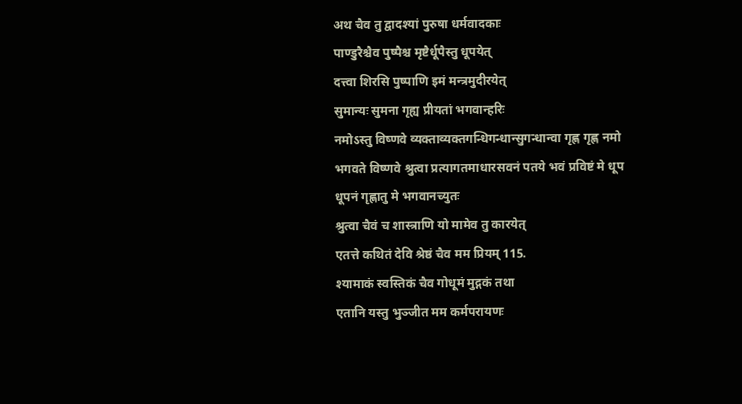अथ चैव तु द्वादश्यां पुरुषा धर्मवादकाः
पाण्डुरैश्चैव पुष्पैश्च मृष्टैर्धूपैस्तु धूपयेत्
दत्त्वा शिरसि पुष्पाणि इमं मन्त्रमुदीरयेत्
सुमान्यः सुमना गृह्य प्रीयतां भगवान्हरिः
नमोऽस्तु विष्णवे व्यक्ताव्यक्तगन्धिगन्धान्सुगन्धान्वा गृह्ण गृह्ण नमो भगवते विष्णवे श्रुत्वा प्रत्यागतमाधारसवनं पतये भवं प्रविष्टं मे धूप धूपनं गृह्णातु मे भगवानच्युतः
श्रुत्वा चैवं च शास्त्राणि यो मामेव तु कारयेत्
एतत्ते कथितं देवि श्रेष्ठं चैव मम प्रियम् 115.
श्यामाकं स्वस्तिकं चैव गोधूमं मुद्गकं तथा
एतानि यस्तु भुञ्जीत मम कर्मपरायणः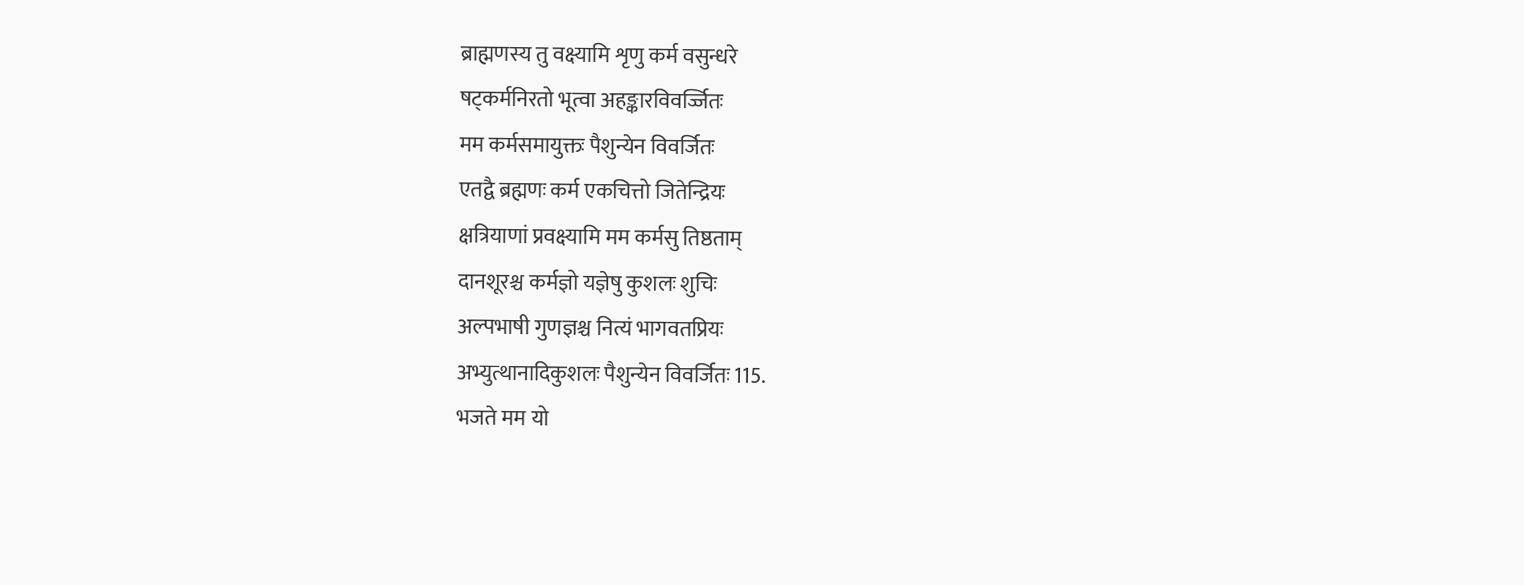ब्राह्मणस्य तु वक्ष्यामि शृणु कर्म वसुन्धरे
षट्कर्मनिरतो भूत्वा अहङ्कारविवर्ज्जितः
मम कर्मसमायुक्तः पैशुन्येन विवर्जितः
एतद्वै ब्रह्मणः कर्म एकचित्तो जितेन्द्रियः
क्षत्रियाणां प्रवक्ष्यामि मम कर्मसु तिष्ठताम्
दानशूरश्च कर्मज्ञो यज्ञेषु कुशलः शुचिः
अल्पभाषी गुणज्ञश्च नित्यं भागवतप्रियः
अभ्युत्थानादिकुशलः पैशुन्येन विवर्जितः 115.
भजते मम यो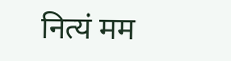नित्यं मम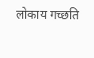लोकाय गच्छति